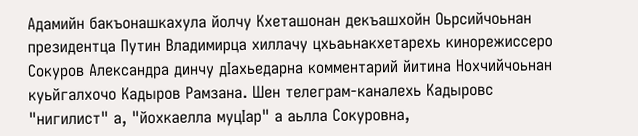Адамийн бакъонашкахула йолчу Кхеташонан декъашхойн Оьрсийчоьнан президентца Путин Владимирца хиллачу цхьаьнакхетарехь кинорежиссеро Сокуров Александра динчу дIахьедарна комментарий йитина Нохчийчоьнан куьйгалхочо Кадыров Рамзана. Шен телеграм-каналехь Кадыровс "нигилист" а, "йохкаелла муцIар" а аьлла Сокуровна,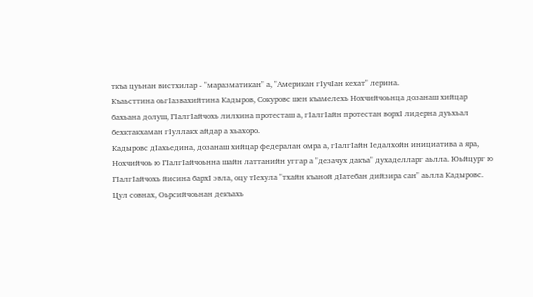ткъа цуьнан вистхилар - "маразматикан" а, "Американ гIучIан кехат" лерина.
Къаьсттина оьгIазвахийтина Кадыров, Сокуровс шен къамелехь Нохчийчоьнца дозанаш хийцар бахьана долуш, ГIалгIайчохь лилхина протесташ а, гIалгIайн протестан ворхI лидерна дуьхьал бехктакхаман гIуллакх айдар а хьахоро.
Кадыровс дIахьедина, дозанаш хийцар федералан омра а, гIалгIайн Iедалхойн инициатива а яра, Нохчийчоь ю ГIалгIайчоьнна шайн латтанийн уггар а "дезачух дакъа" духаделларг аьлла. Юьйцург ю ГIалгIайчохь йисина бархI эвла, оцу тIехула "тхайн къаной дIатебан дийзира сан" аьлла Кадыровс.
Цул совнах, Оьрсийчоьнан декъахь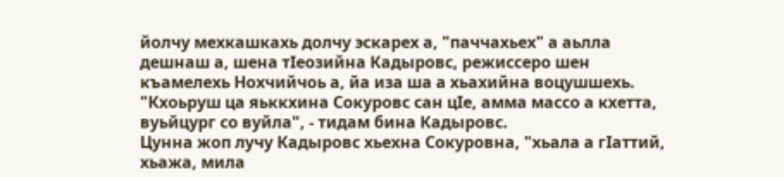йолчу мехкашкахь долчу эскарех а, "паччахьех" а аьлла дешнаш а, шена тIеозийна Кадыровс, режиссеро шен къамелехь Нохчийчоь а, йа иза ша а хьахийна воцушшехь.
"Кхоьруш ца яьккхина Сокуровс сан цIе, амма массо а кхетта, вуьйцург со вуйла", - тидам бина Кадыровс.
Цунна жоп лучу Кадыровс хьехна Сокуровна, "хьала а гIаттий, хьажа, мила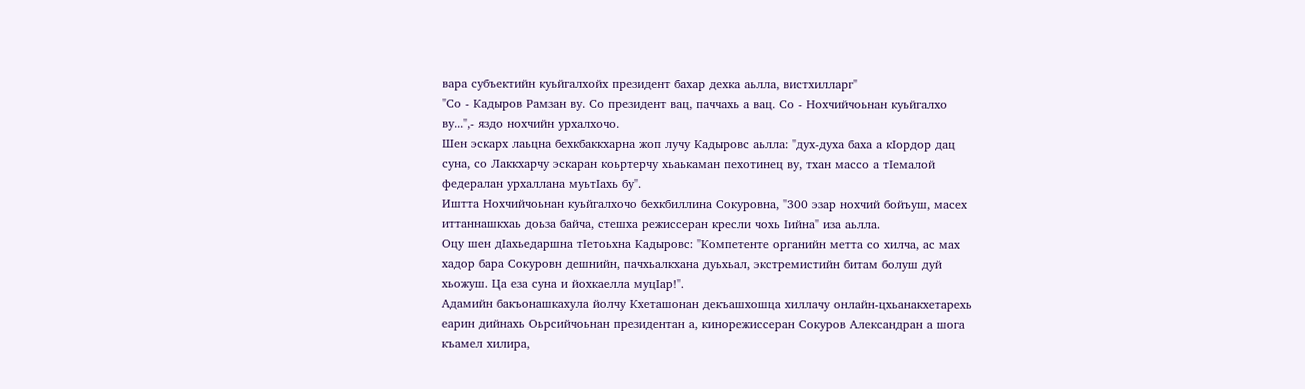вара субъектийн куьйгалхойх президент бахар дехка аьлла, вистхилларг"
"Со - Кадыров Рамзан ву. Со президент вац, паччахь а вац. Со - Нохчийчоьнан куьйгалхо ву...",- яздо нохчийн урхалхочо.
Шен эскарх лаьцна бехкбаккхарна жоп лучу Кадыровс аьлла: "дух-духа баха а кIордор дац суна, со Лаккхарчу эскаран коьртерчу хьаькаман пехотинец ву, тхан массо а тIемалой федералан урхаллана муьтIахь бу".
Иштта Нохчийчоьнан куьйгалхочо бехкбиллина Сокуровна, "300 эзар нохчий бойъуш, масех иттаннашкхаь доьза байча, стешха режиссеран кресли чохь Iийна" иза аьлла.
Оцу шен дIахьедаршна тIетоьхна Кадыровс: "Компетенте органийн метта со хилча, ас мах хадор бара Сокуровн дешнийн, пачхьалкхана дуьхьал, экстремистийн битам болуш дуй хьожуш. Ца еза суна и йохкаелла муцIар!".
Адамийн бакъонашкахула йолчу Кхеташонан декъашхошца хиллачу онлайн-цхьанакхетарехь еарин дийнахь Оьрсийчоьнан президентан а, кинорежиссеран Сокуров Александран а шога къамел хилира,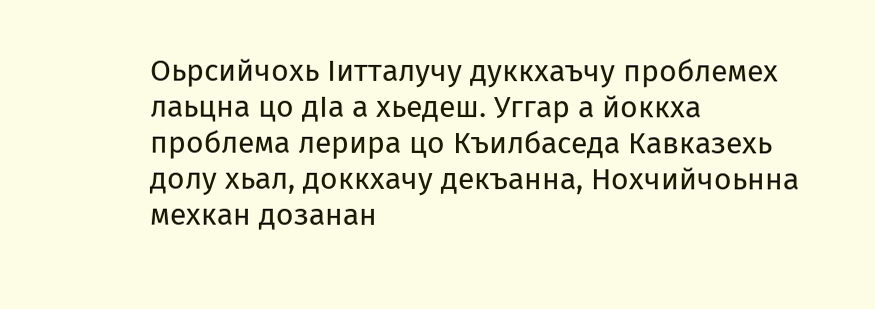Оьрсийчохь Iитталучу дуккхаъчу проблемех лаьцна цо дIа а хьедеш. Уггар а йоккха проблема лерира цо Къилбаседа Кавказехь долу хьал, доккхачу декъанна, Нохчийчоьнна мехкан дозанан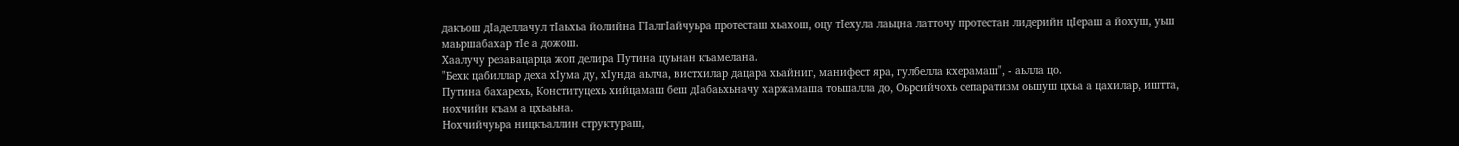дакъош дIаделлачул тIаьхьа йолийна ГIалгIайчуьра протесташ хьахош, оцу тIехула лаьцна латточу протестан лидерийн цIераш а йохуш, уьш маьршабахар тIе а дожош.
Хаалучу резавацарца жоп делира Путина цуьнан къамелана.
"Бехк цабиллар деха хIума ду, хIунда аьлча, вистхилар дацара хьайниг, манифест яра, гулбелла кхерамаш", - аьлла цо.
Путина бахарехь, Конституцехь хийцамаш беш дIабаьхьначу харжамаша тоьшалла до, Оьрсийчохь сепаратизм оьшуш цхьа а цахилар, иштта, нохчийн къам а цхьаьна.
Нохчийчуьра ницкъаллин структураш,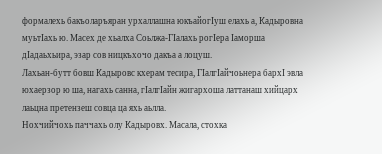формалехь бакъоларъяран урхаллашна юкъайогIуш елахь а, Кадыровна муьтIахь ю. Масех де хьалха Соьлжа-ГIалахь рогIера Iаморша дIадаьхьира, эзар сов ницкъхочо дакъа а лоцуш.
Лахьан-бутт бовш Кадыровс кхерам тесира, ГIалгIайчоьнера бархI эвла юхаерзор ю ша, нагахь санна, гIалгIайн жигархоша латтанаш хийцарх лаьцна претензеш совца ца яхь аьлла.
Нохчийчохь паччахь олу Кадыровх. Масала, стохка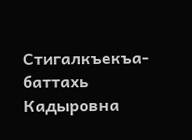Стигалкъекъа-баттахь Кадыровна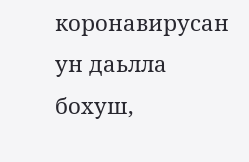коронавирусан ун даьлла бохуш,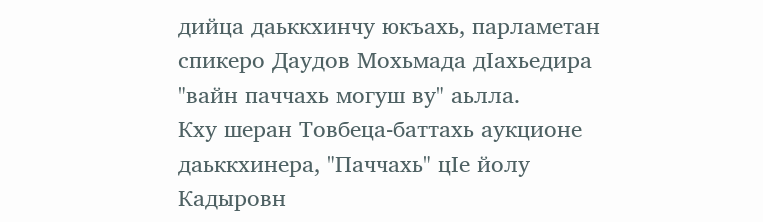дийца даьккхинчу юкъахь, парламетан спикеро Даудов Мохьмада дIахьедира "вайн паччахь могуш ву" аьлла.
Кху шеран Товбеца-баттахь аукционе даьккхинера, "Паччахь" цIе йолу Кадыровн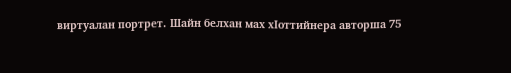виртуалан портрет. Шайн белхан мах хIоттийнера авторша 75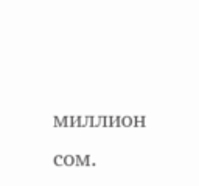миллион сом.